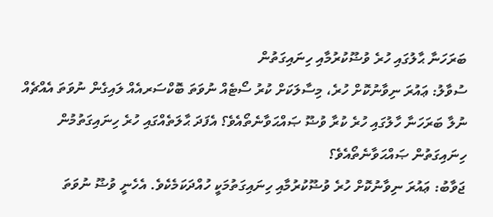ބަރަހަނާ ޙާލުގައި ހުރެ ވުޟޫކުރުމާއި ހިނައިގަތުން
ސުވާލު: ޢައުރަ ނިވާނުކޮށް ހުރެ، މިސާލަކަށް ކުރު ސޯޓެއް ނުވަތަ ބޮކްސަރއެއް ލައިގެން ނުވަތަ އެއްޗެއް ނުލާ ބަރަހަނާ ހާލުގައި ހުރެ ކުރާ ވުޟޫ ޞައްޙަވާނެތޯއެވެ؟ އެފަދަ ޙާލަތެއްގައި ހުރެ ހިނައިގަތުމުން ހިނައިގަތުން ޞައްޙަވާނެތޯއެވެ؟
ޖަވާބު: ޢައުރަ ނިވާނުކޮށް ހުރެ ވުޟޫކުރުމާއި ހިނައިގަތުމަކީ ހުއްދަކަމެކެވެ. އެހެނީ ވުޟޫ ނުވަތަ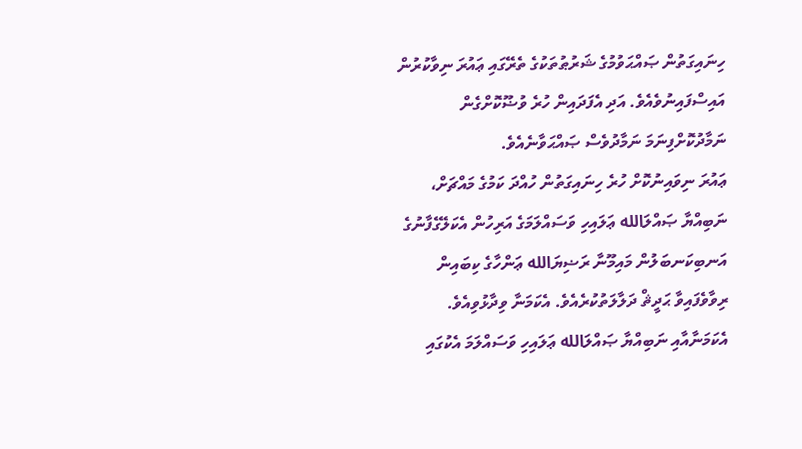ހިނައިގަތުން ޞައްޙަވުމުގެ ޝަރުޠުތަކުގެ ތެރޭގައި ޢައުރަ ނިވާކުރުން އައިސްފައިނުވެއެވެ. އަދި އެފަދައިން ހުރެ ވުޟޫކޮށްގެން ނަމާދުކޮށްފިނަމަ ނަމާދުވެސް ޞައްޙަވާނެއެވެ.
ޢައުރަ ނިވައިނުކޮށް ހުރެ ހިނައިގަތުން ހުއްދަ ކަމުގެ މައްޗަށް، ނަބިއްޔާ ޞައްލަالله ޢަލައިހި ވަސައްލަމަގެ އަރިހުން އެކަލޭގެފާނުގެ އަނބިކަނބަލުން މައިމޫނާ ރަޟިޔަالله ޢަންހާގެ ކިބައިން ރިވާވެފައިވާ ޙަދީޘް ދަލާލަތުކުރެއެވެ. އެކަމަނާ ވިދާޅުވިއެވެ. އެކަމަނާއާއި ނަބިއްޔާ ޞައްލަالله ޢަލައިހި ވަސައްލަމަ އެކުގައި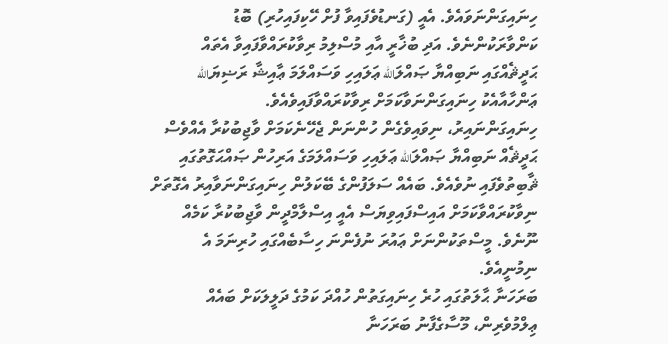ހިނައިގަންނަވައެވެ. އެއީ (ގަނޑުވެފައިވާ ފުށް ހޭކިފައިހުރި) ބޮޑު ކަންވާރަކުންނެވެ. އަދި ބުޚާރީ އާއި މުސްލިމު ރިވާކުރައްވާފައިވާ އެތައް ޙަދީޘެއްގައި ނަބިއްޔާ ޞައްލަالله ޢަލައިހި ވަސައްލަމަ ޢާއިޝާ ރަޟިޔަالله ޢަންހާއާއެކު ހިނައިގަންނަވާކަމަށް ރިވާކުރައްވާފައިވެއެވެ.
ހިނައިގަންނައިރު، ނިވައިވެގެން ހުންނަން ޖެހޭނެކަމަށް ވާޖިބުކުރާ އެއްވެސް ޙަދީޘެއް ނަބިއްޔާ ޞައްލަالله ޢަލައިހި ވަސައްލަމަގެ އަރިހުން ޞައްޙަގޮތުގައި ޘާބިތުވެފައި ނުވެއެވެ. ބައެއް ސަލަފުންގެ ބޭކަލުން ހިނައިގަންނަވާއިރު އެގޮތަށް ނިވާކުރައްވާކަމަށް އައިސްފައިވިޔަސް އެއީ އިސްލާމްދީން ވާޖިބުކުރާ ކަމެއް ނޫނެވެ. މީސްތަކުންނަށް ޢައުރަ ނުފެންނަ ހިސާބެއްގައި ހުރިނަމަ އެ ނިމުނީއެވެ.
ބަރަހަނާ ޙާލަތުގައި ހުރެ ހިނައިގަތުން ހުއްދަ ކަމުގެ ދަލީލަކަށް ބައެއް ޢިލްމުވެރިން، މޫސާގެފާނު ބަރަހަނާ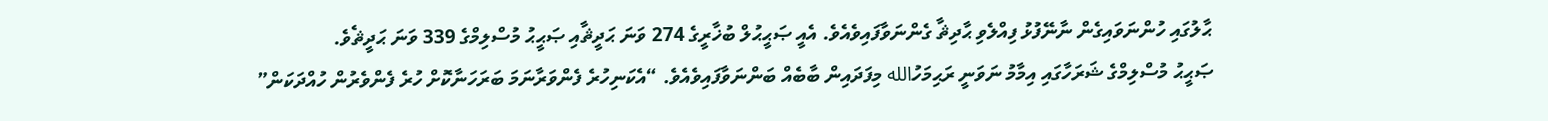ޙާލުގައި ހުންނަވައިގެން ނާނޭފުޅު ފިއްލެވި ޙާދިޘާ ގެންނަވާފައިވެއެވެ. އެއީ ޞަޙީޙުލް ބުޚާރީގެ 274 ވަނަ ޙަދީޘާއި ޞަޙީޙު މުސްލިމްގެ 339 ވަނަ ޙަދީޘެވެ.
ޞަޙީޙު މުސްލިމްގެ ޝަރަހާގައި އިމާމު ނަވަނީ ރަޙިމަހުالله މިފަދައިން ބާބެއް ބަންނަވާފައިވެއެވެ. “އެކަނިހުރެ ފެންވަރާނަމަ ބަރަހަނާކޮށް ހުރެ ފެންވެރުން ހުއްދަކަން”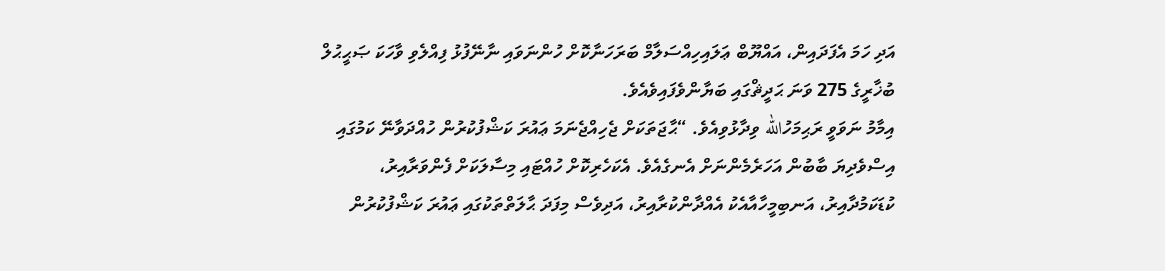އަދި ހަމަ އެފަދައިން، އައްޔޫބް ޢަލައިހިއްސަލާމް ބަރަހަނާކޮށް ހުންނަވައި ނާނޭފުޅު ފިއްލެވި ވާހަކަ ޞަޙީޙުލް ބުޚާރީގެ 275 ވަނަ ޙަދީޘްގައި ބަޔާންވެފައިވެއެވެ.
އިމާމު ނަވަވީ ރަޙިމަހުالله ވިދާޅުވިއެވެ. “ޙާޖަތަކަށް ޖެހިއްޖެނަމަ ޢައުރަ ކަޝްފުކުރުން ހުއްދަވާނޭ ކަމުގައި އިސްވެދިޔަ ބާބުން އަހަރެމެންނަށް އެނގެއެވެ. އެކަހެރިކޮށް ހުއްޓައި މިސާލަކަށް ފެންވަރާއިރު، ކުޑަކަމުދާއިރު، އަނބިމީހާއާއެކު އެއްދާންކުރާއިރު، އަދިވެސް މިފަދަ ޙާލަތްތަކުގައި ޢައުރަ ކަޝްފުކުރުން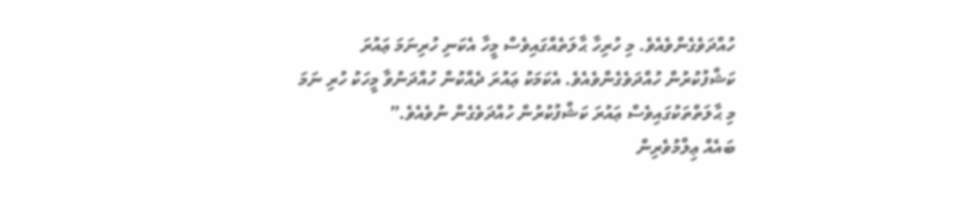ހުއްދަވެގެންވެއެވެ. މި ހުރިހާ ޙާލަތެއްގައިވެސް މީހާ އެކަނި ހުރިނަމަ ޢައުރަ ކަޝްފުކުރުން ހުއްދަވެގެންވެއެވެ. އެކަމަކު ޢައުރަ ދެއްކުން ހުއްދަނުވާ މީހަކު ހުރި ނަމަ މި ޙާލަތްތަކުގައިވެސް ޢައުރަ ކަޝްފުކުރުން ހުއްދަވެގެން ނުވެއެވެ.”
ބައެއް ޢިލްމުވެރިން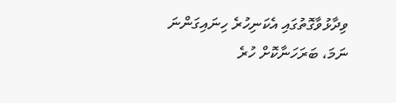ވިދާޅުވާގޮތުގައި އެކަނިހުރެ ހިނައިގަންނަ ނަމަ، ބަރަހަނާކޮށް ހުރެ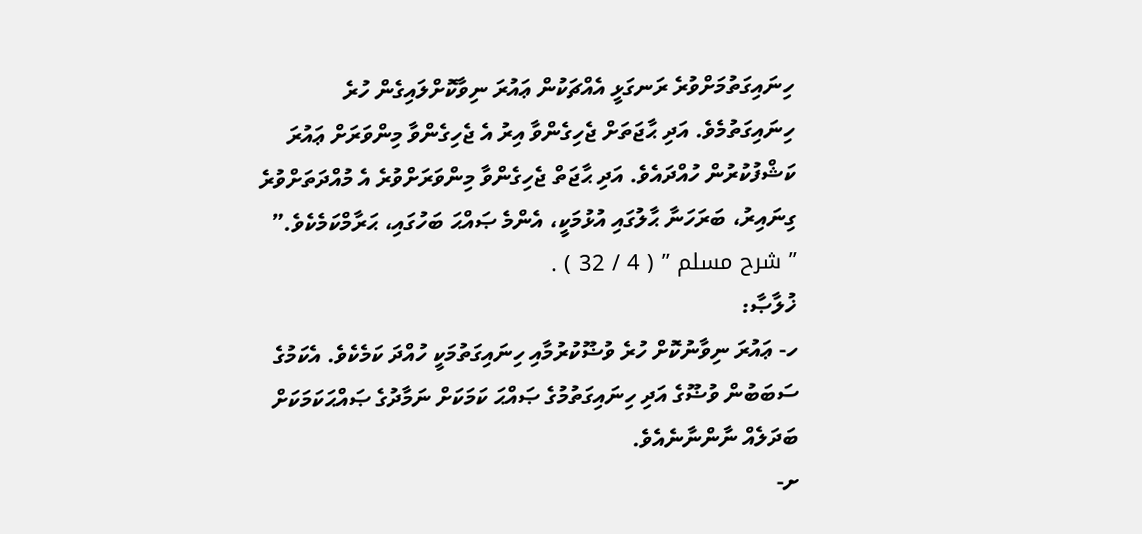ހިނައިގަތުމަށްވުރެ ރަނގަޅީ އެއްޗަކުން ޢައުރަ ނިވާކޮށްލައިގެން ހުރެ ހިނައިގަތުމެވެ. އަދި ޙާޖަތަށް ޖެހިގެންވާ އިރު އެ ޖެހިގެންވާ މިންވަރަށް ޢައުރަ ކަޝްފުކުރުން ހުއްދައެވެ. އަދި ޙާޖަތް ޖެހިގެންވާ މިންވަރަށްވުރެ އެ މުއްދަތަށްވުރެ ގިނައިރު، ބަރަހަނާ ޙާލުގައި އުޅުމަކީ، އެންމެ ޞައްޙަ ބަހުގައި، ޙަރާމްކަމެކެވެ.” ” شرح مسلم ” ( 4 / 32 ) .
ޚުލާޞާ:
ހ- ޢައުރަ ނިވާނުކޮށް ހުރެ ވުޟޫކުރުމާއި ހިނައިގަތުމަކީ ހުއްދަ ކަމެކެވެ. އެކަމުގެ ސަބަބުން ވުޟޫގެ އަދި ހިނައިގަތުމުގެ ޞައްޙަ ކަމަކަށް ނަމާދުގެ ޞައްޙަކަމަކަށް ބަދަލެއް ނާންނާނެއެވެ.
ށ-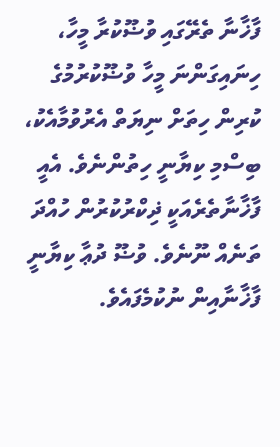ފާޚާނާ ތެރޭގައި ވުޟޫކުރާ މީހާ، ހިނައިގަންނަ މީހާ ވުޟޫކުރުމުގެ ކުރިން ހިތަށް ނިޔަތް އެރުވުމާއެކު، ބިސްމި ކިޔާނީ ހިތުންނެވެ. އެއީ ފާޚާނާތެރެއަކީ ޛިކްރުކުރުން ހުއްދަ ތަނެއް ނޫނެވެ. ވުޟޫ ދުޢާ ކިޔާނީ ފާޚާނާއިން ނުކުމެފައެވެ.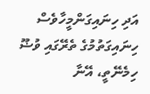އަދި ހިނައިގަންމީހާވެސް ހިނައިގަތުމުގެ ތެރޭގައި ވުޟޫ ހިމެނޭތީ، އޭނާ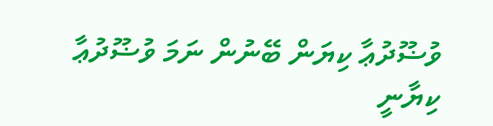ވުޟޫދުޢާ ކިޔަން ބޭނުން ނަމަ ވުޟޫދުޢާ ކިޔާނީ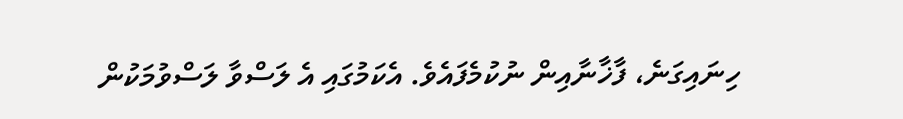ހިނައިގަނެ، ފާޚާނާއިން ނުކުމެފައެވެ. އެކަމުގައި އެ ލަސްވާ ލަސްވުމަކުން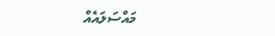މައްސަލައެއް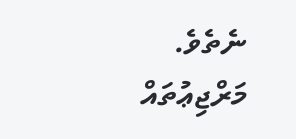ނެތެވެ.
މަރްޖިޢުތައް